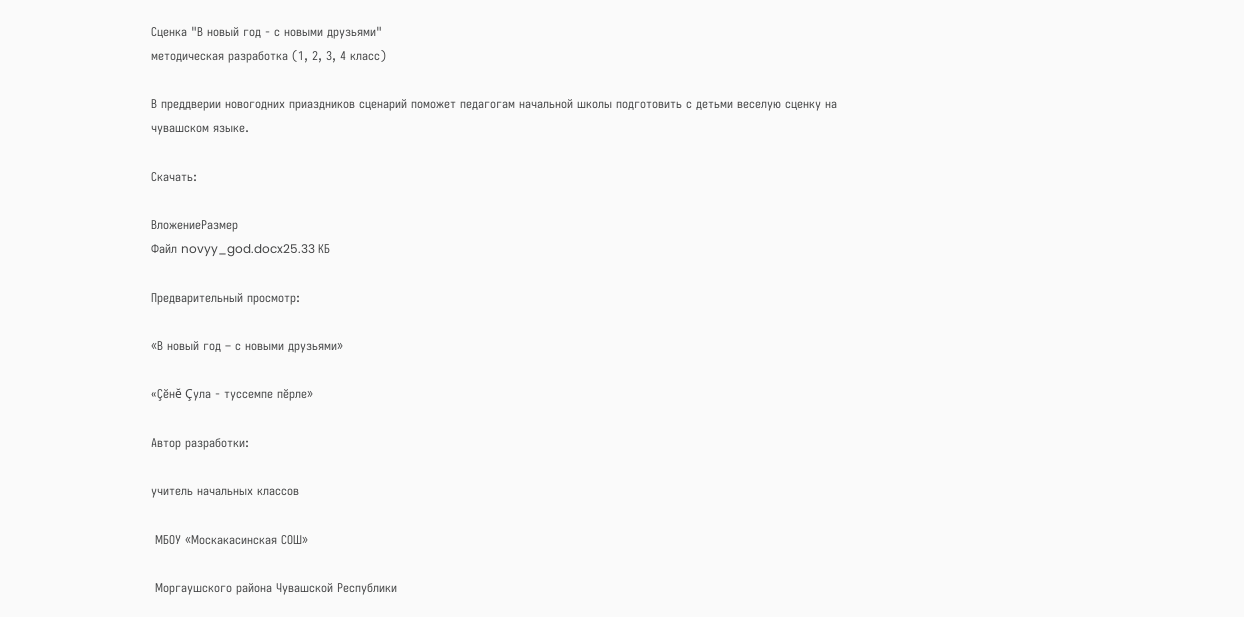Сценка "В новый год - с новыми друзьями"
методическая разработка (1, 2, 3, 4 класс)

В преддверии новогодних приаздников сценарий поможет педагогам начальной школы подготовить с детьми веселую сценку на чувашском языке.

Скачать:

ВложениеРазмер
Файл novyy_god.docx25.33 КБ

Предварительный просмотр:

«В новый год – с новыми друзьями»

«Çĕнĕ Çула - туссемпе пĕрле»

Автор разработки:

учитель начальных классов

 МБОУ «Москакасинская СОШ»

 Моргаушского района Чувашской Республики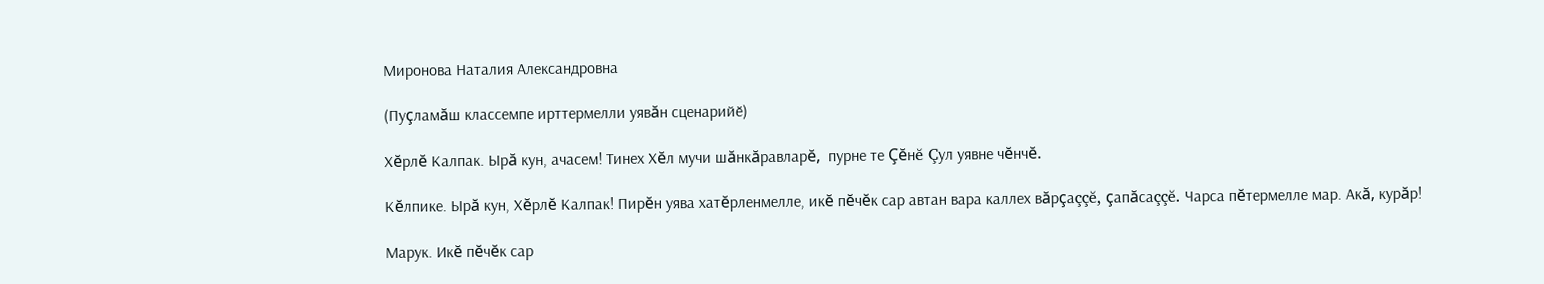Миронова Наталия Александровна

(Пуçламăш классемпе ирттермелли уявăн сценарийӗ)

Хĕрлĕ Калпак. Ырă кун, ачасем! Тинех Хĕл мучи шăнкăравларĕ,  пурне те Çĕнĕ Çул уявне чĕнчĕ.

Кĕлпике. Ырă кун, Хĕрлĕ Калпак! Пирĕн уява хатĕрленмелле, икĕ пĕчĕк сар автан вара каллех вăрçаççĕ, çапăсаççĕ. Чарса пĕтермелле мар. Акă, курăр!

Марук. Икĕ пĕчĕк сар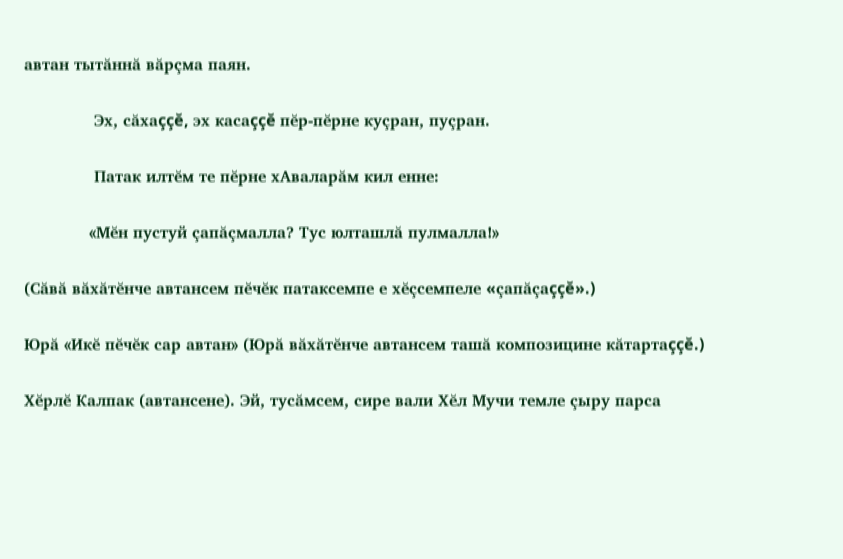автан тытăннă вăрçма паян.

              Эх, сăхаççĕ, эх касаççĕ пĕр-пĕрне куçран, пуçран.

              Патак илтĕм те пĕрне хАваларăм кил енне:

             «Мĕн пустуй çапăçмалла? Тус юлташлă пулмалла!»

(Сăвă вăхăтĕнче автансем пĕчĕк патаксемпе е хĕçсемпеле «çапăçаççĕ».)

Юрă «Икĕ пĕчĕк сар автан» (Юрă вăхăтĕнче автансем ташă композицине кăтартаççĕ.)

Хĕрлĕ Калпак (автансене). Эй, тусăмсем, сире вали Хĕл Мучи темле çыру парса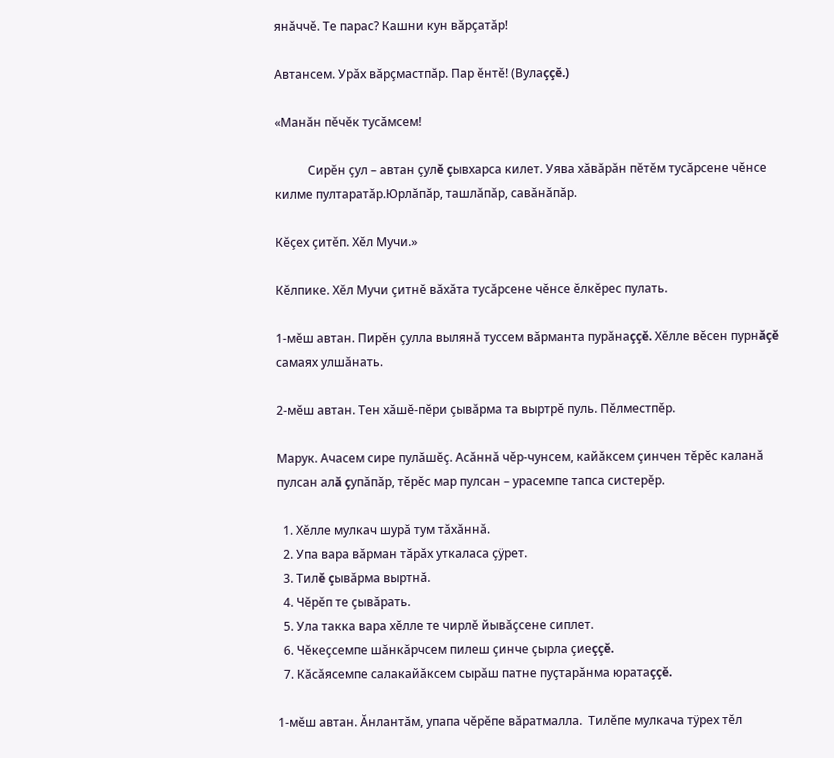янăччĕ. Те парас? Кашни кун вăрçатăр!

Автансем. Урăх вăрçмастпăр. Пар ĕнтĕ! (Вулаççĕ.)

«Манăн пĕчĕк тусăмсем!

           Сирĕн çул – автан çулĕ çывхарса килет. Уява хăвăрăн пĕтĕм тусăрсене чĕнсе килме пултаратăр.Юрлăпăр, ташлăпăр, савăнăпăр.

Кĕçех çитĕп. Хĕл Мучи.»

Кĕлпике. Хĕл Мучи çитнĕ вăхăта тусăрсене чĕнсе ĕлкĕрес пулать.

1-мĕш автан. Пирĕн çулла вылянă туссем вăрманта пурăнаççĕ. Хĕлле вĕсен пурнăçĕ самаях улшăнать.

2-мĕш автан. Тен хăшĕ-пĕри çывăрма та выртрĕ пуль. Пĕлместпĕр.

Марук. Ачасем сире пулăшĕç. Асăннă чĕр-чунсем, кайăксем çинчен тĕрĕс каланă пулсан алă çупăпăр, тĕрĕс мар пулсан – урасемпе тапса систерĕр.

  1. Хĕлле мулкач шурă тум тăхăннă.
  2. Упа вара вăрман тăрăх уткаласа çÿрет.
  3. Тилĕ çывăрма выртнă.
  4. Чĕрĕп те çывăрать.
  5. Ула такка вара хĕлле те чирлĕ йывăçсене сиплет.
  6. Чĕкеçсемпе шăнкăрчсем пилеш çинче çырла çиеççĕ.
  7. Кăсăясемпе салакайăксем сырăш патне пуçтарăнма юратаççĕ.

1-мĕш автан. Ăнлантăм, упапа чĕрĕпе вăратмалла.  Тилĕпе мулкача тÿрех тĕл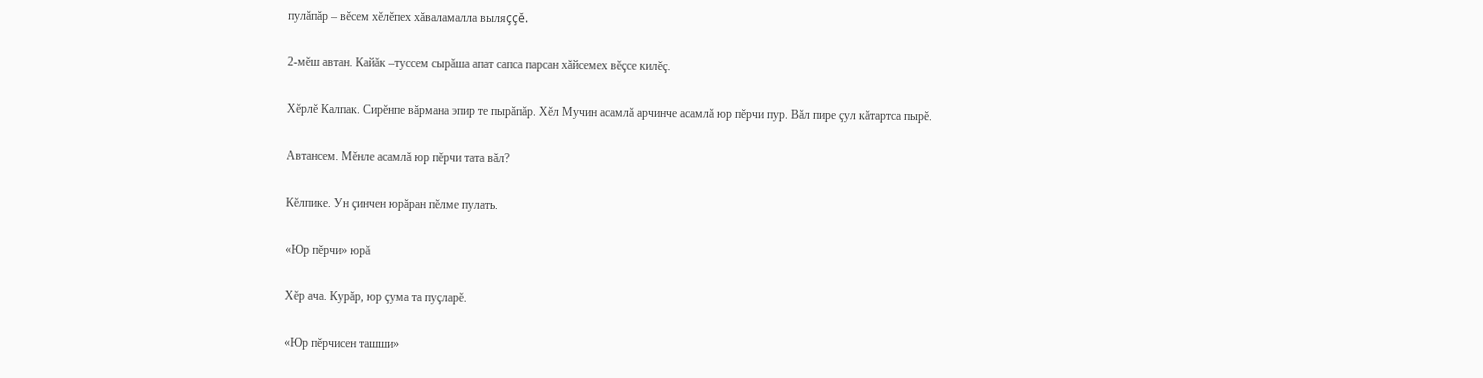пулăпăр – вĕсем хĕлĕпех хăваламалла выляççĕ.

2-мĕш автан. Кайăк –туссем сырăша апат сапса парсан хăйсемех вĕçсе килĕç.

Хĕрлĕ Калпак. Сирĕнпе вăрмана эпир те пырăпăр. Хĕл Мучин асамлă арчинче асамлă юр пĕрчи пур. Вăл пире çул кăтартса пырĕ.

Автансем. Мĕнле асамлă юр пĕрчи тата вăл?

Кĕлпике. Ун çинчен юрăран пĕлме пулать.

«Юр пĕрчи» юрă

Хĕр ача. Курăр, юр çума та пуçларĕ.

«Юр пĕрчисен ташши»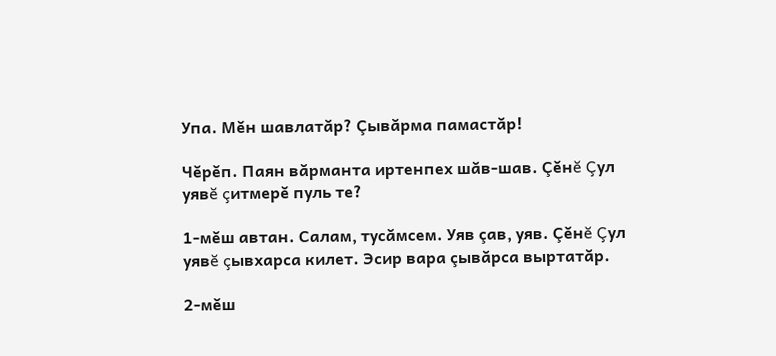Упа. Мĕн шавлатăр? Çывăрма памастăр!

Чĕрĕп. Паян вăрманта иртенпех шăв-шав. Çĕнĕ Çул уявĕ çитмерĕ пуль те?

1-мĕш автан. Салам, тусăмсем. Уяв çав, уяв. Çĕнĕ Çул уявĕ çывхарса килет. Эсир вара çывăрса выртатăр.

2-мĕш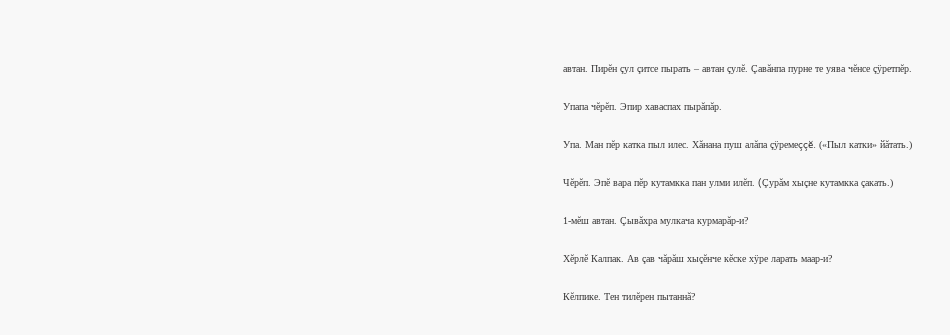автан. Пирĕн çул çитсе пырать – автан çулĕ. Çавăнпа пурне те уява чĕнсе çÿретпĕр.

Упапа чĕрĕп. Эпир хаваспах пырăпăр.

Упа. Ман пĕр катка пыл илес. Хăнана пуш алăпа çÿремеççĕ. («Пыл катки» йăтать.)

Чĕрĕп. Эпĕ вара пĕр кутамкка пан улми илĕп. (Çурăм хыçне кутамкка çакать.)

1-мĕш автан. Çывăхра мулкача курмарăр-и?

Хĕрлĕ Калпак. Ав çав чăрăш хыçĕнче кĕске хÿре ларать маар-и?

Кĕлпике. Тен тилĕрен пытаннă?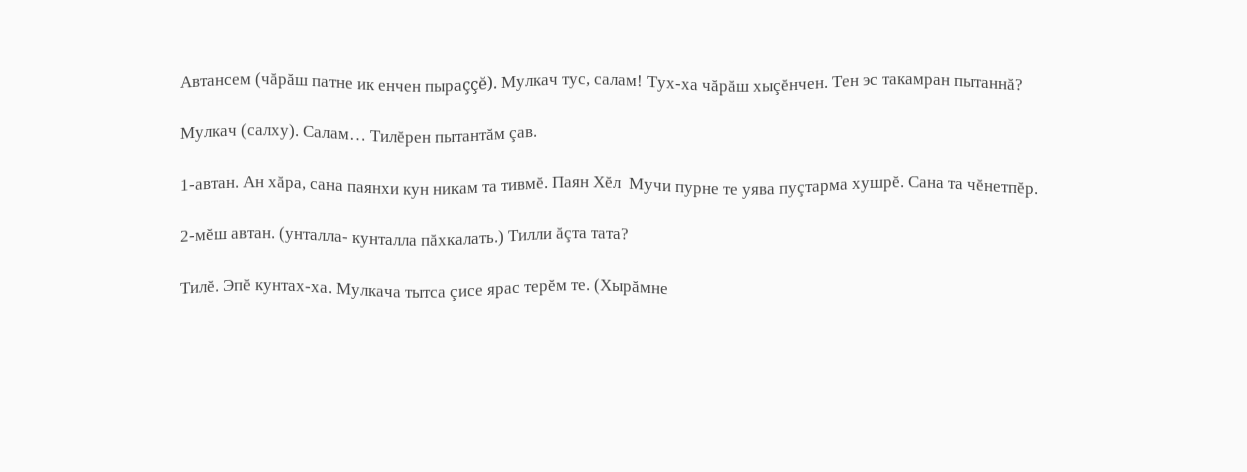Автансем (чăрăш патне ик енчен пыраççĕ). Мулкач тус, салам! Тух-ха чăрăш хыçĕнчен. Тен эс такамран пытаннă?

Мулкач (салху). Салам… Тилĕрен пытантăм çав.

1-автан. Ан хăра, сана паянхи кун никам та тивмĕ. Паян Хĕл  Мучи пурне те уява пуçтарма хушрĕ. Сана та чĕнетпĕр.

2-мĕш автан. (унталла- кунталла пăхкалать.) Тилли ăçта тата?

Тилĕ. Эпĕ кунтах-ха. Мулкача тытса çисе ярас терĕм те. (Хырăмне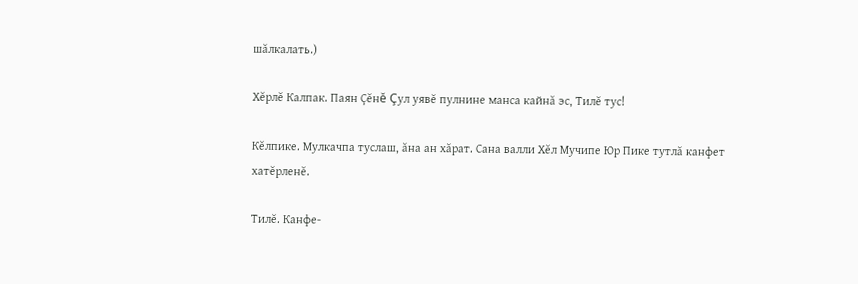шăлкалать.)

Хĕрлĕ Калпак. Паян Çĕнĕ Çул уявĕ пулнине манса кайнă эс, Тилĕ тус!

Кĕлпике. Мулкачпа туслаш, ăна ан хăрат. Сана валли Хĕл Мучипе Юр Пике тутлă канфет хатĕрленĕ.

Тилĕ. Канфе-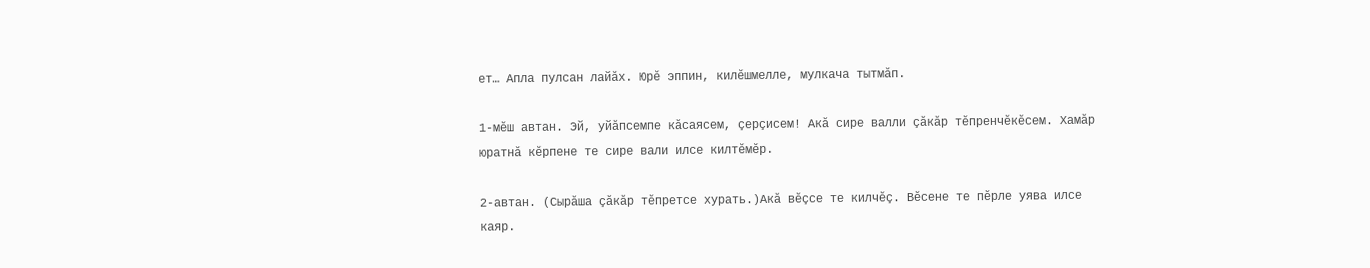ет… Апла пулсан лайăх. Юрĕ эппин, килĕшмелле, мулкача тытмăп.

1-мĕш автан. Эй, уйăпсемпе кăсаясем, çерçисем! Акă сире валли çăкăр тĕпренчĕкĕсем. Хамăр юратнă кĕрпене те сире вали илсе килтĕмĕр.

2-автан. (Сырăша çăкăр тĕпретсе хурать.)Акă вĕçсе те килчĕç. Вĕсене те пĕрле уява илсе каяр.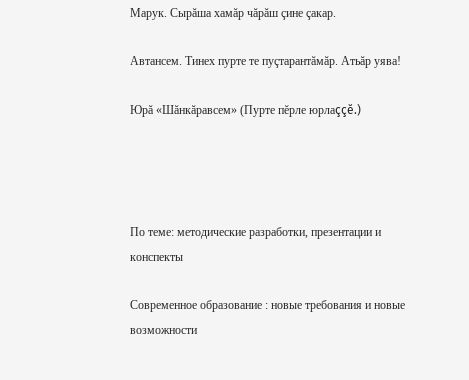Марук. Сырăша хамăр чăрăш çине çакар.

Автансем. Тинех пурте те пуçтарантăмăр. Атьăр уява!

Юрă «Шăнкăравсем» (Пурте пĕрле юрлаççĕ.)




По теме: методические разработки, презентации и конспекты

Современное образование : новые требования и новые возможности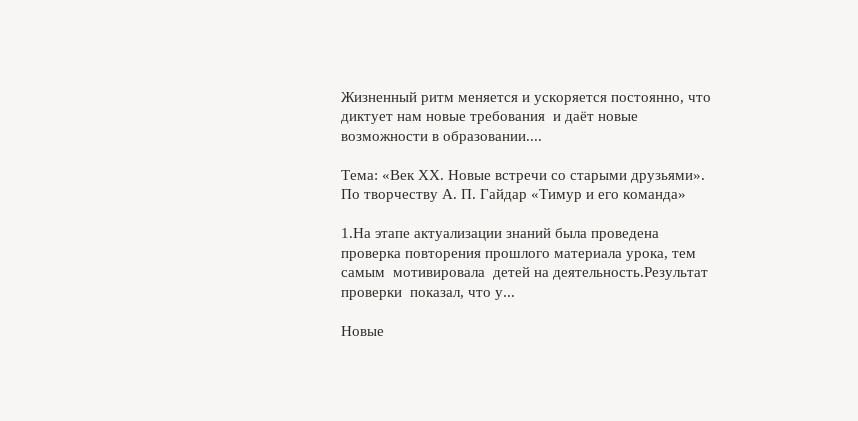Жизненный ритм меняется и ускоряется постоянно, что диктует нам новые требования  и даёт новые возможности в образовании....

Тема: «Век ХХ. Новые встречи со старыми друзьями». По творчеству А. П. Гайдар «Тимур и его команда»

1.На этапе актуализации знаний была проведена проверка повторения прошлого материала урока, тем самым  мотивировала  детей на деятельность.Результат проверки  показал, что у...

Новые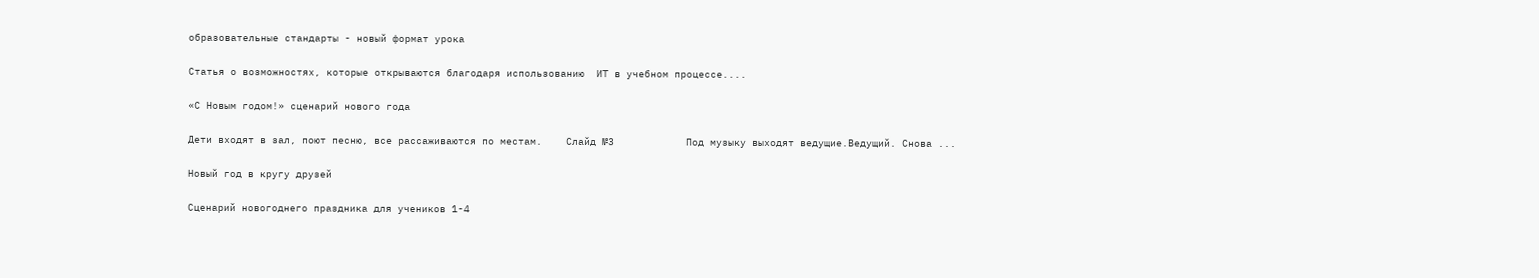образовательные стандарты - новый формат урока

Статья о возможностях, которые открываются благодаря использованию  ИТ в учебном процессе....

«С Новым годом!» сценарий нового года

Дети входят в зал, поют песню, все рассаживаются по местам.    Слайд №3            Под музыку выходят ведущие.Ведущий. Снова ...

Новый год в кругу друзей

Сценарий новогоднего праздника для учеников 1-4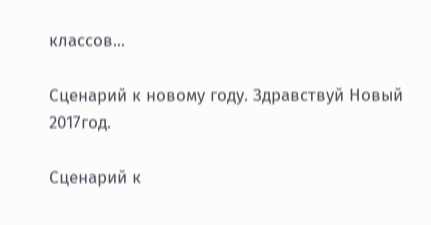классов...

Сценарий к новому году. Здравствуй Новый 2017год.

Сценарий к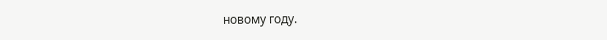новому году.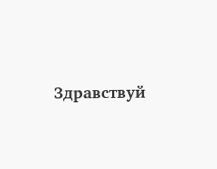Здравствуй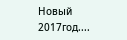Новый 2017год....